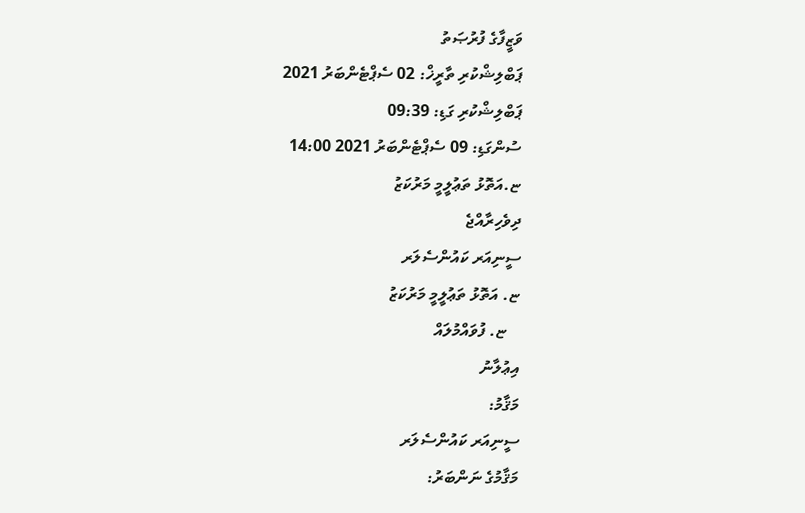ވަޒީފާގެ ފުރުޞަތު
ޕަބްލިޝްކުރި ތާރީޚް: 02 ސެޕްޓެންބަރު 2021
ޕަބްލިޝްކުރި ގަޑި: 09:39
ސުންގަޑި: 09 ސެޕްޓެންބަރު 2021 14:00
ޏ.އަތޮޅު ތަޢުލީމީ މަރުކަޒު
ދިވެހިރާއްޖެ
ސީނިއަރ ކައުންސެލަރ
ޏ. އަތޮޅު ތަޢުލީމީ މަރުކަޒު
   ޏ. ފުވައްމުލައް
އިޢުލާނު
މަޤާމު:
ސީނިއަރ ކައުންސެލަރ
މަޤާމުގެ ނަންބަރު: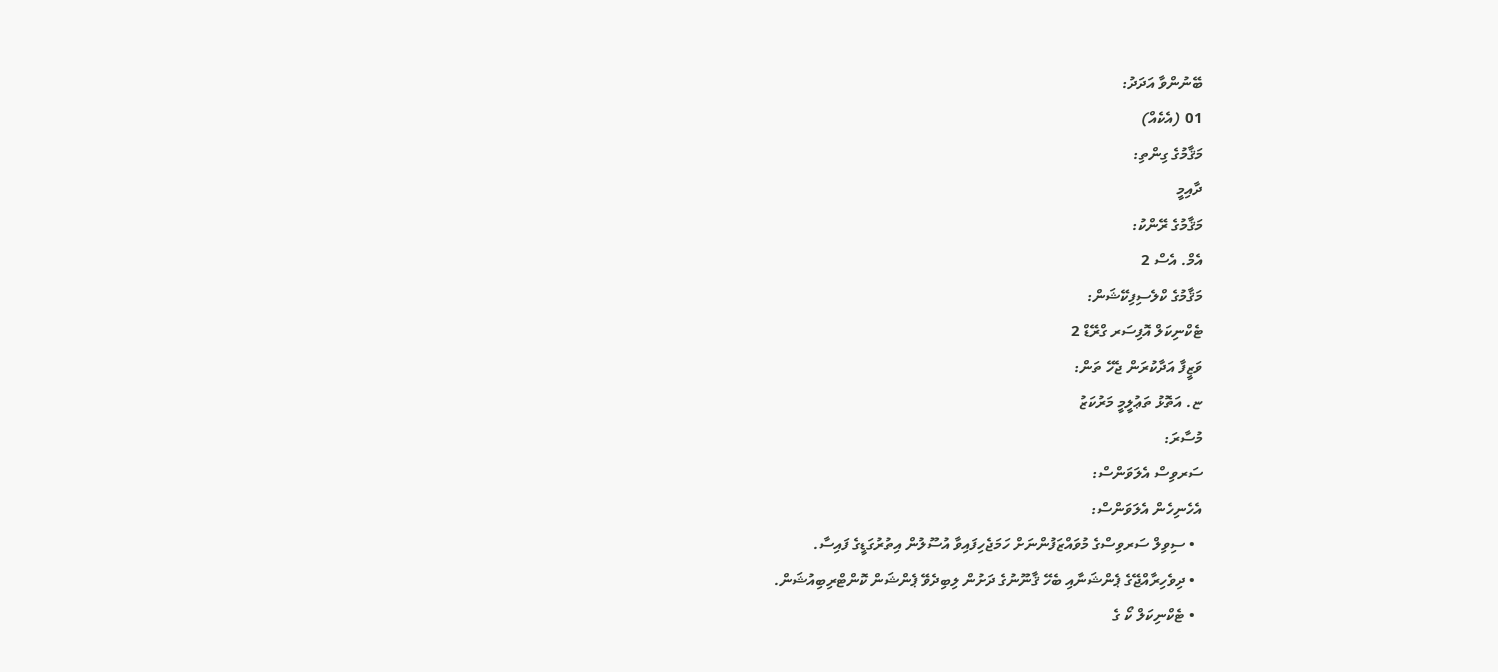ބޭނުންވާ އަދަދު:
01 (އެކެއް)
މަޤާމުގެ ގިންތި:
ދާއިމީ
މަޤާމުގެ ރޭންކު:
އެމް. އެސް 2
މަޤާމުގެ ކްލެސިފިކޭޝަން:
ޓެކްނިކަލް އޮފިސަރ ގްރޭޑް 2
ވަޒީފާ އަދާކުރަން ޖެހޭ ތަން:
ޏ. އަތޮޅު ތަޢުލީމީ މަރުކަޒު
މުސާރަ:
ސަރވިސް އެލަވަންސް:
އެހެނިހެން އެލަވަންސް:
  • ސިވިލް ސަރވިސްގެ މުވައްޒަފުންނަށް ހަމަޖެހިފައިވާ އުސޫލުން އިތުރުގަޑީގެ ފައިސާ.
  • ދިވެހިރާއްޖޭގެ ޕެންޝަނާއި ބެހޭ ޤާނޫނުގެ ދަށުން ލިބިދެވޭ ޕެންޝަން ކޮންޓްރިބިއުޝަން.
  • ޓެކްނިކަލް ކޯ ގެ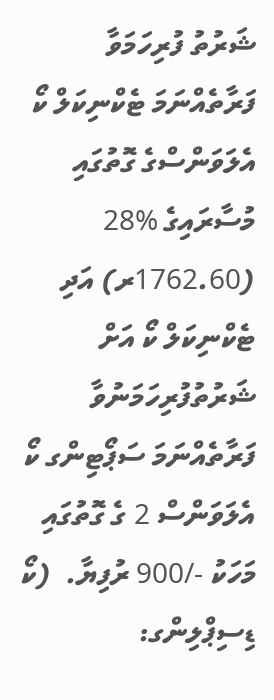ޝަރުތު ފުރިހަމަވާ ފަރާތެއްނަމަ ޓެކްނިކަލް ކޯ އެލަވަންސްގެ ގޮތުގައި މުސާރައިގެ %28 (1762.60ރ) އަދި ޓެކްނިކަލް ކޯ އަށް ޝަރުތުފުރިހަމަނުވާ ފަރާތެއްނަމަ ސަޕޯޓިންގ ކޯ އެލަވަންސް 2 ގެ ގޮތުގައި މަހަކު -/900 ރުފިޔާ.  (ކޯ ޑިސިޕްލިންގ: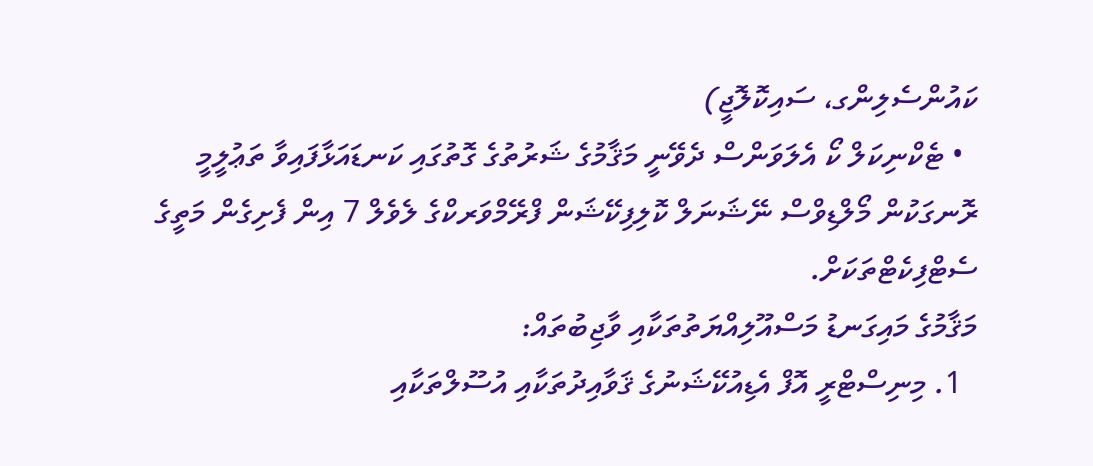ކައުންސެލިންގ، ސައިކޮލޮޖީ)
  • ޓެކްނިކަލް ކޯ އެލަވަންސް ދެވޭނީ މަޤާމުގެ ޝަރުތުގެ ގޮތުގައި ކަނޑައަޅާފައިވާ ތަޢުލީމީ ރޮނގަކުން މޯލްޑިވްސް ނޭޝަނަލް ކޮލިފިކޭޝަން ފްރޭމްވަރކްގެ ލެވެލް 7 އިން ފެށިގެން މަތީގެ ސެޓްފިކެޓްތަކަށް.
މަޤާމުގެ މައިގަނޑު މަސްއޫލިއްޔަތުތަކާއި ވާޖިބުތައް:
  1. މިނިސްޓްރީ އޮފް އެޑިއުކޭޝަނުގެ ޤަވާއިދުތަކާއި އުސޫލްތަކާއި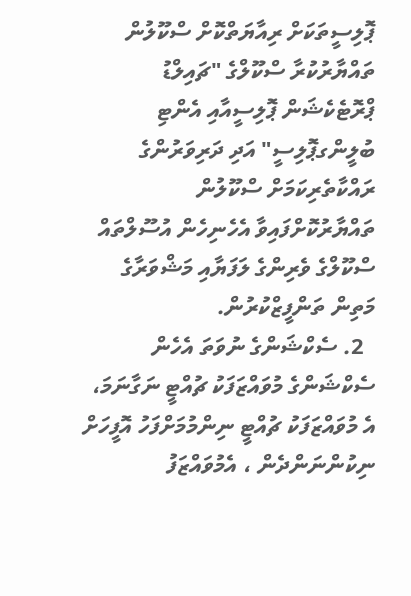ޕޮލިސީތަކަށް ރިއާޔަތްކޮށް ސްކޫލުން ތައްޔާރުކުރާ ސްކޫލްގެ "ޗައިލްޑު ޕްރޮޓެކެޝަން ޕޮލިސީއާއި އެންޓި ބުލީންގޕޮލިސީ" އަދި ދަރިވަރުންގެ ރައްކާތެރިކަމަށް ސްކޫލުން ތައްޔާރުކޮށްފައިވާ އެހެނިހެން އުސޫލްތައް ސްކޫލްގެ ވެރިންގެ ލަފަޔާއި މަޝްވަރާގެ މަތިން ތަންފީޒްކުރުން.
  2. ސެކްޝަންގެ ނުވަތަ އެހެން ސެކްޝަންގެ މުވައްޒަފަކު ޗުއްޓީ ނަގާނަމަ، އެ މުވައްޒަފަކު ޗުއްޓީ ނިންމުމަށްފަހު އޮފީހަށް ނިކުންނަންދެން ، އެމުވައްޒަފު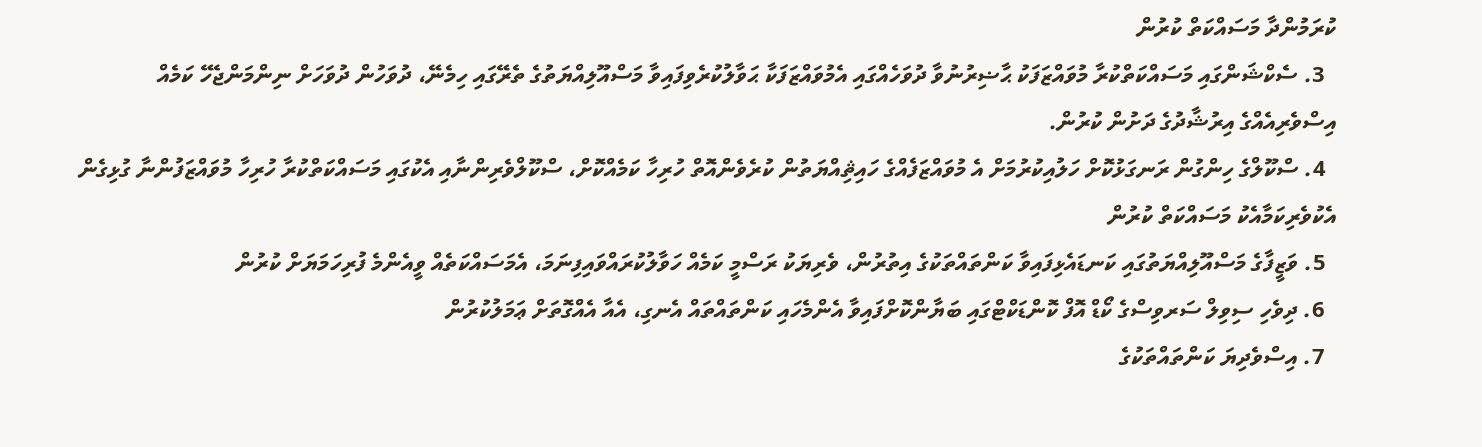ކުރަމުންދާ މަސައްކަތް ކުރުން
  3. ސެކްޝަންގައި މަސައްކަތްކުރާ މުވައްޒަފަކު ޙާޟިރުނުވާ ދުވަހެއްގައި އެމުވައްޒަފަކާ ޙަވާލުކުރެވިފައިވާ މަސްއޫލިއްޔަތުގެ ތެރޭގައި ހިމެނޭ، ދުވަހުން ދުވަހަށް ނިންމަންޖެހޭ ކަމެއް އިސްވެރިއެއްގެ އިރުޝާދުގެ ދަށުން ކުރުން.
  4. ސްކޫލްގެ ހިންގުން ރަނގަޅުކޮށް ހަލުއިކުރުމަށް އެ މުވައްޒަފެއްގެ ހައިޘިއްޔަތުން ކުރެވެންއޮތް ހުރިހާ ކަމެއްކޮށް، ސްކޫލްވެރިންނާއި އެކުގައި މަސައްކަތްކުރާ ހުރިހާ މުވައްޒަފުންނާ ގުޅިގެން އެކުވެރިކަމާއެކު މަސައްކަތް ކުރުން
  5. ވަޒީފާގެ މަސްއޫލިއްޔަތުގައި ކަނޑައެޅިފައިވާ ކަންތައްތަކުގެ އިތުރުން، ވެރިޔަކު ރަސްމީ ކަމެއް ހަވާލުކުރައްވައިފިނަމަ، އެމަސައްކަތެއް ވީއެންމެ ފުރިހަމަޔަށް ކުރުން
  6. ދިވެހި ސިވިލް ސަރވިސްގެ ކޯޑް އޮފް ކޮންޑަކްޓްގައި ބަޔާންކޮށްފައިވާ އެންމެހައި ކަންތައްތައް އެނގި، އެއާ އެއްގޮތަށް ޢަމަލުކުރުން
  7. އިސްވެދިޔަ ކަންތައްތަކުގެ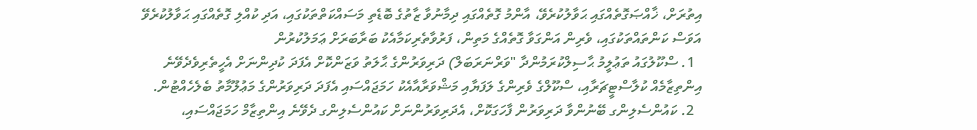އިތުރަށް، ޚާއްޞަގޮތެއްގައި ޙަވާލުކުރެވޭ، އާންމު ގޮތެއްގައި ދިމާނުވާ ޒާތުގެ ބޮޑެތި މަސައްކަތްތަކުގައި، އަދި ކުއްލި ގޮތެއްގައި ޙަވާލުކުރެވޭ އަވަސް ކަންތައްތަކުގައި، ވެރިން އަންގަވާ ގޮތެއްގެ މަތިން، ފަރުވާތެރިކަމާއެކު ބަރާބަރަށް ޢަމަލުކުރުން
  1. ސްކޫލުގައު ތަޢުލީމު ޙާސިލްކުރަމުންދާ "ވަރްނަރަބަލް) ދަރިވަރުންގެ ޙާލަތު ވަޒަންކޮށް އެފަދަ ކުދިންނަށް އެހީތެރިވެދެވޭނެ އިންތިޒާމެއް ކުލާސްޓީޗަރާއި، ސްކޫލްގެ ވެރިންގެ ލަފަޔާއި މަޝްވަރާއާއެކު ހަމަޖައްސައި އެފަދަ ދަރިވަރުންގެ މަޢުލޫމާތު ބެލެހެއްޓުން.
  2. ކައުންސެލިންގ ބޭނުންވާ ދަރިވަރުން ފާހަގަކޮށް، އެދަރިވަރުންނަށް ކައުންސެލިންގ ދެވޭނެ އިންތިޒާމް ހަމަޖައްސައި،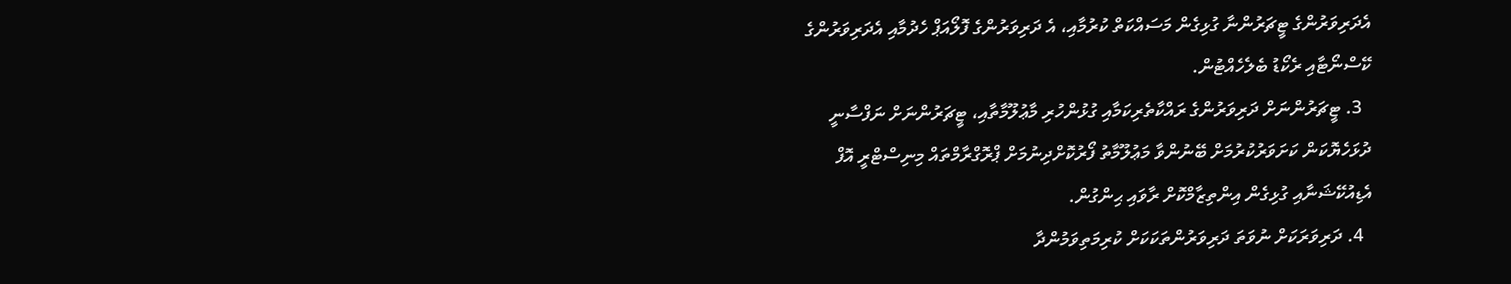އެދަރިވަރުންގެ ޓީޗަރުންނާ ގުޅިގެން މަސައްކަތް ކުރުމާއި، އެ ދަރިވަރުންގެ ފޮލޯއަޕް ހެދުމާއި އެދަރިވަރުންގެ ކޭސްނޯޓާއި ރެކޯޑު ބެލެހެއްޓުން.
  3. ޓީޗަރުންނަށް ދަރިވަރުންގެ ރައްކާތެރިކަމާއި ގުޅުންހުރި މާޢުލޫމާތާއި، ޓީޗަރުންނަށް ނަފްސާނީ ދުޅަހެޔޮކަން ކަށަވަރުކުރުމަށް ބޭނުންވާ މަޢުލޫމާތު ފޯރުކޮށްދިނުމަށް ޕްރޮގްރާމްތައް މިނިސްޓްރީ އޮފް އެޑިއުކޭޝަނާއި ގުޅިގެން އިންތިޒާމްކޮށް ރާވައި ޙިންގުން.
  4. ދަރިވަރަކަށް ނުވަތަ ދަރިވަރުންތަކަކަށް ކުރިމަތިވަމުންދާ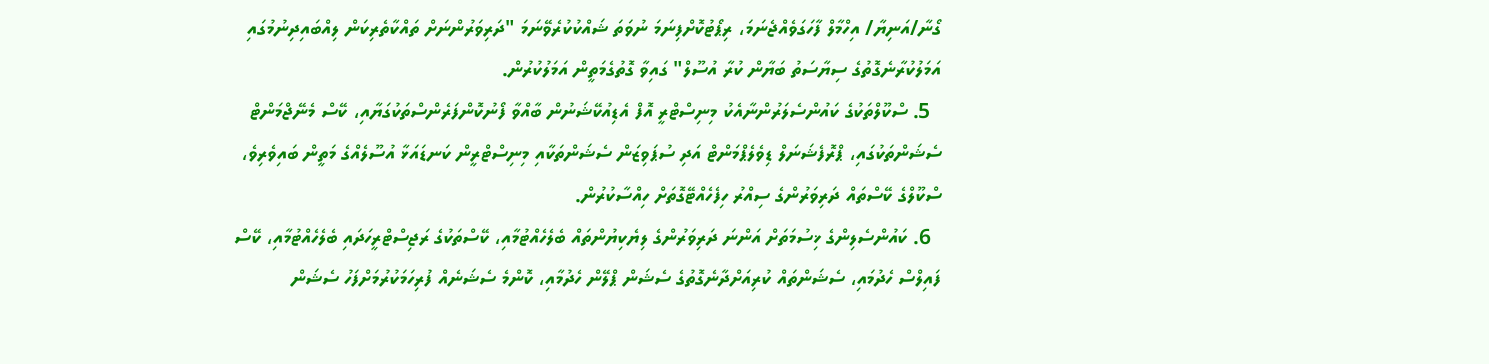ގޯނާ/އަނިޔާ/ އިހްމާލް ފާހަގަވެއްޖެނަމަ، ރިޕޯޓުކޮށްފިނަމަ ނުވަތަ ޝައްކުކުރެވޭނަމަ "ދަރިވަރުންނަށް ތައްކާތެރިކަން ލިއްބައިދިނުމުގައި އަމަލުކުރާނެގޮތުގެ ސިޔާސަތު ބަޔާން ކުރާ އުސޫލް" ގައިވާ ގޮތުގެމަތީން އަމަލުކުރުން.
  5. ސްކޫލްތަކުގެ ކައުންސެލަރުންނާއެކު މިނިސްޓްރީ އޮފް އެޑިއުކޭޝަނުން ބާއްވާ ފޯނުކޮންފަރެންސްތަކުގަޔާއި، ކޭސް މެނޭޖްމަންޓް ސެޝަންތަކުގައި، ޕްރޮފެޝަނަލް ޑިވެލެޕްމަންޓް އަދި ސުޕަވިޒަން ސެޝަންތަކާއި މިނިސްޓްރީން ކަނޑައަޅާ އުސޫލެއްގެ މަތީން ބައިވެރިވެ، ސްކޫލްގެ ކޭސްތައް ދަރިވަރުންގެ ސިއްރު ހިފެހެއްޓޭގޮތަށް ހިއްސާކުރުން.
  6. ކައުންސެލިންގެ ޚިސުމަތަށް އަންނަ ދަރިވަރުންގެ ލިޔެކިޔުންތައް ބެލެހެއްޓުމާއި، ކޭސްތަކުގެ ރަޖިސްޓްރީހަދައި ބެލެހެއްޓުމާއި، ކޭސް ފައިލްސް ހެދުމައި، ސެޝަންތައް ކުރިއަށްދާނެގޮތުގެ ސެޝަން ޕްލޭން ހެދުމާއި، ކޮންމެ ސެޝަނެއް ފުރިހަމަކުރުމަށްފަހު ސެޝަން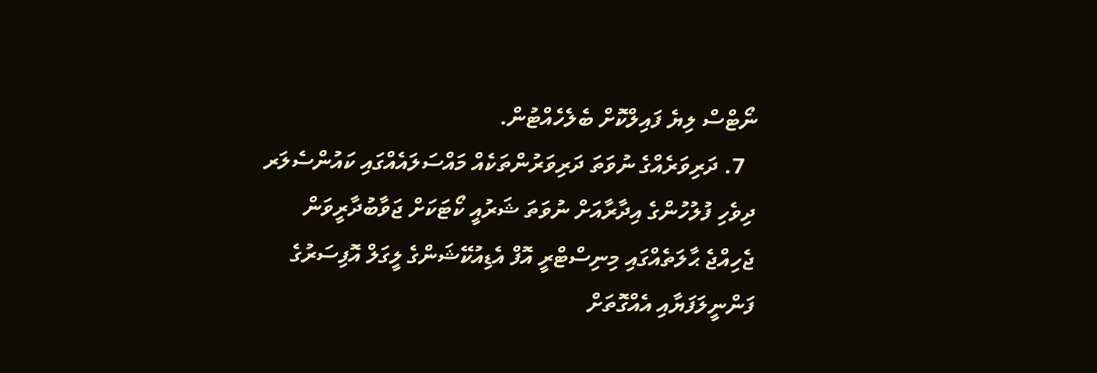ނޯޓްސް ލިޔެ ފައިލްކޮށް ބެލެހެއްޓުން.
  7. ދަރިވަރެއްގެ ނުވަތަ ދަރިވަރުންތަކެއް މައްސަލައެއްގައި ކައުންސެލަރ ދިވެހި ފުލުހުންގެ އިދާރާއަށް ނުވަތަ ޝަރުއީ ކޯޓަކަށް ޖަވާބުދާރީވަން ޖެހިއްޖެ ޙާލަތެއްގައި މިނިސްޓްރީ އޮފް އެޑިއުކޭޝަންގެ ލީގަލް އޮފިސަރުގެ ފަންނީލަފަޔާއި އެއްގޮތަށް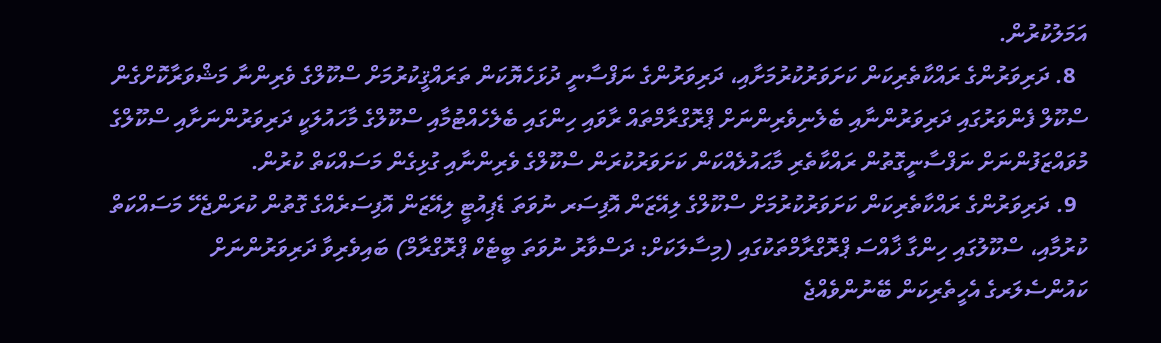އަމަލުކުރުން.
  8. ދަރިވަރުންގެ ރައްކާތެރިކަން ކަށަވަރުކުރުމަށާއި، ދަރިވަރުންގެ ނަފްސާނީ ދުޅަހެޔޮކަން ތަރައްޤީކުރުމަށް ސްކޫލްގެ ވެރިންނާ މަޝްވަރާކޮށްގެން ސްކޫލް ފެންވަރުގައި ދަރިވަރުންނާއި ބެލެނިވެރިންނަށް ޕްރޮގްރާމްތައް ރާވައި ހިންގައި ބެލެހެއްޓުމާއި ސްކޫލްގެ މާހައުލަކީ ދަރިވަރުންނަށާއި ސްކޫލްގެ މުވައްޒަފުންނަށް ނަފްސާނީގޮތުން ރައްކާތެރި މާޙައުލެއްކަން ކަށަވަރުކުރަން ސްކޫލްގެ ވެރިންނާއި ގުޅިގެން މަސައްކަތް ކުރުން.
  9. ދަރިވަރުންގެ ރައްކާތެރިކަން ކަށަވަރުކުރުމަށް ސްކޫލްގެ ލިއޭޒަން އޮފިސަރ ނުވަތަ ޑެޕިއުޓީ ލިއޭޒަން އޮފިސަރެއްގެ ގޮތުން ކުރަންޖެހޭ މަސައްކަތް ކުރުމާއި، ސްކޫލުގައި ހިންގާ ޚާއްސަ ޕްރޮގްރާމްތަކުގައި (މިސާލަކަށް: ދަސްވާރު ނުވަތަ ބީޓެކް ޕްރޮގްރާމް) ބައިވެރިވާ ދަރިވަރުންނަށް ކައުންސެލަރގެ އެހީތެރިކަން ބޭނުންވެއްޖެ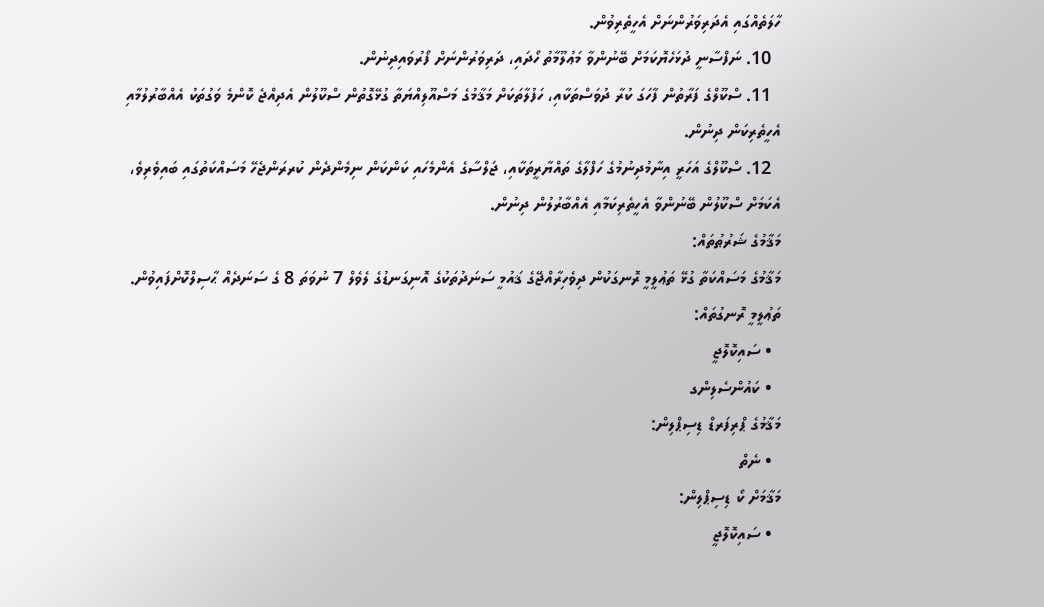ހާލަތެއްގައި އެދަރިވަރުންނަށް އެހީތެރިވުން.
  10. ނަފްސާނީ ދުޅަހެޔޮކަމަށް ބޭނުންވާ މަޢުލޫމާތު ހޯދައި، ދަރިވަރުންނަށް ފޯރުވައިދިނުން.
  11. ސްކޫލްގެ ފަރާތުން ފާހަގަ ކުރާ ދުވަސްތަކާއި، ހަފުލާތަކަށް މަޤާމުގެ މަސްއޫލިއްޔަތާ ގުޅޭގޮތުން ސްކޫލުން އެދިއްޖެ ކޮންމެ ވަގުތަކު އެއްބާރުލުމާއި އެހީތެރިކަން ދިނުން.
  12. ސްކޫލްގެ އަހަރީ އިނާމުދިނުމުގެ ހަފްލާގެ ތައްޔާރީތަކާއި، ޖަލްސާގެ އެންމެހައި ކަންކަން ނިމެންދެން ކުރރަންޖެހޭ މަސައްކަތުގައި ބައިވެރިވެ، އެކަމަށް ސްކޫލުން ބޭނުންވާ އެހީތެރިކަމާއި އެއްބާރުލުން ދިނުން.
މަޤާމުގެ ޝަރުޠުތައް:
މަޤާމުގެ މަސައްކަތާ ގުޅޭ ތަޢުލީމީ ރޮނގަކުން ދިވެހިރާއްޖޭގެ ޤައުމީ ސަނަދުތަކުގެ އޮނިގަނޑުގެ ލެވެލް 7 ނުވަތަ 8 ގެ ސަނަދެއް ޙާސިލްކޮށްފައިވުން.
ތަޢުލީމީ ރޮނގުތައް:
  • ސައިކޮލޮޖީ
  • ކައުންސެލިންގ
މަޤާމުގެ ޕްރިފަރޑް ޑިސިޕްލިން:
  • ނެތް
މަޤާމަށް ކޯ ޑިސިޕްލިން:
  • ސައިކޮލޮޖީ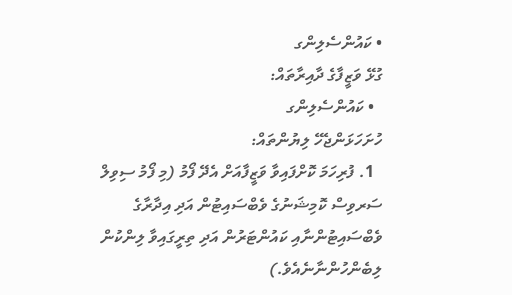• ކައުންސެލިންގ
ގުޅޭ ވަޒީފާގެ ދާއިރާތައް:
  • ކައުންސެލިންގ
ހުށަހަޅަންޖެހޭ ލިޔުންތައް:
  1. ފުރިހަމަ ކޮށްފައިވާ ވަޒީފާއަށް އެދޭ ފޯމު (މި ފޯމު ސިވިލް ސަރވިސް ކޮމިޝަނުގެ ވެބްސައިޓުން އަދި އިދާރާގެ ވެބްސައިޓުންނާއި ކައުންޓަރުން އަދި ތިރީގައިވާ ލިންކުން ލިބެންހުންނާނެއެވެ.)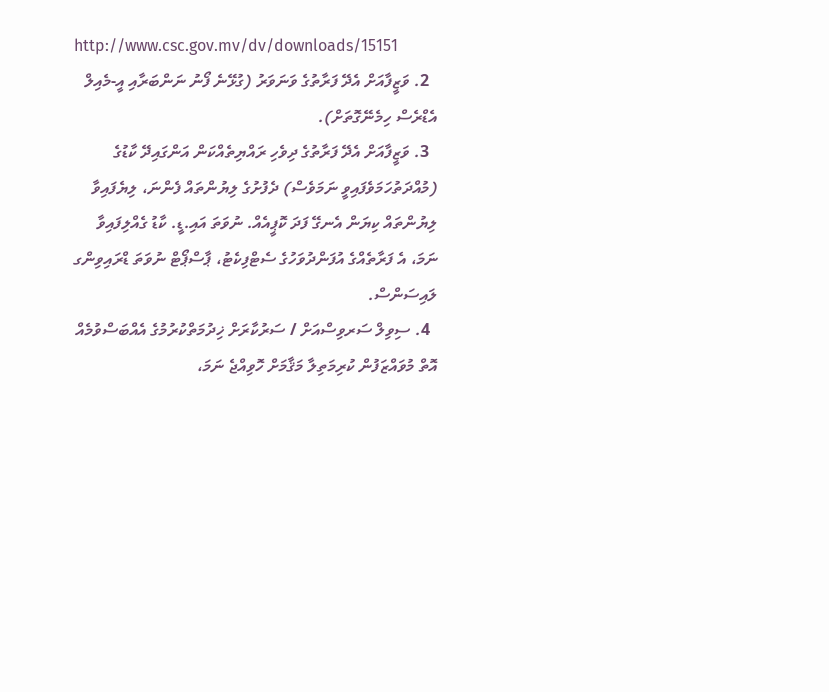http://www.csc.gov.mv/dv/downloads/15151
  2. ވަޒީފާއަށް އެދޭ ފަރާތުގެ ވަނަވަރު (ގުޅޭނެ ފޯނު ނަންބަރާއި އީ-މެއިލް އެޑްރެސް ހިމެނޭގޮތަށް).
  3. ވަޒީފާއަށް އެދޭ ފަރާތުގެ ދިވެހި ރައްޔިތެއްކަން އަންގައިދޭ ކާޑުގެ (މުއްދަތުހަމަވެފައިވީ ނަމަވެސް) ދެފުށުގެ ލިޔުންތައް ފެންނަ، ލިޔެފައިވާ ލިޔުންތައް ކިޔަން އެނގޭ ފަދަ ކޮޕީއެއް. ނުވަތަ އައި.ޑީ. ކާޑު ގެއްލިފައިވާ ނަމަ، އެ ފަރާތެއްގެ އުފަންދުވަހުގެ ސެޓްފިކެޓު، ޕާސްޕޯޓް ނުވަތަ ޑްރައިވިންގ ލައިސަންސް.
  4. ސިވިލް ސަރވިސްއަށް / ސަރުކާރަށް ޚިދުމަތްކުރުމުގެ އެއްބަސްވުމެއް އޮތް މުވައްޒަފުން ކުރިމަތިލާ މަޤާމަށް ހޮވިއްޖެ ނަމަ،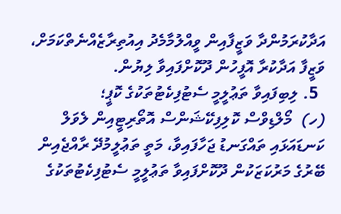އަދާކުރަމުންދާ ވަޒީފާއިން ވީއްލުމާމެދު އިއުތިރާޒެއްނެތްކަމަށް، ވަޒީފާ އަދާކުރާ އޮފީހުން ދޫކޮށްފައިވާ ލިޔުން.
  5. ލިބިފައިވާ ތަޢުލީމީ ސެޓުފިކެޓުތަކުގެ ކޮޕީ؛
(ހ)  މޯލްޑިވްސް ކޮލިފިކޭޝަންސް އޮތޯރިޓީއިން ލެވަލް ކަނޑައަޅައި ތައްގަނޑު ޖަހާފައިވާ، މަތީ ތަޢުލީމުދޭ ރާއްޖެއިން ބޭރުގެ މަރުކަޒަކުން ދޫކޮށްފައިވާ ތަޢުލީމީ ސެޓުފިކެޓުތަކުގެ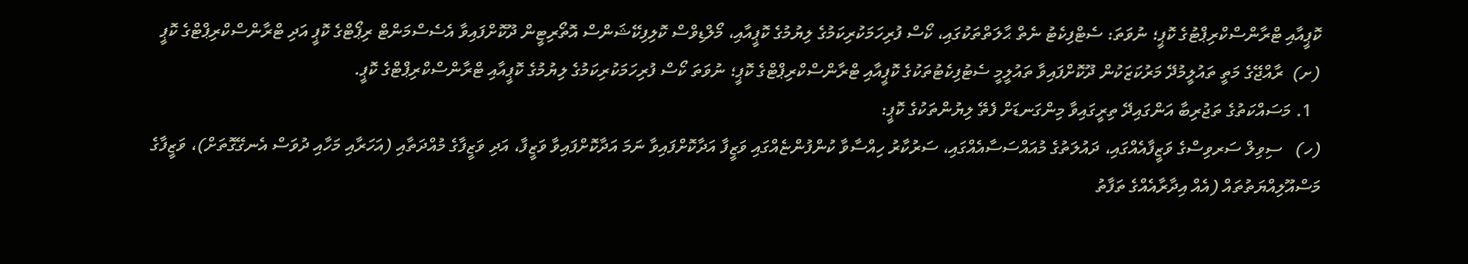ކޮޕީއާއި ޓްރާންސްކްރިޕްޓުގެ ކޮޕީ؛ ނުވަތަ: ސެޓްފިކެޓު ނެތް ޙާލަތްތަކުގައި، ކޯސް ފުރިހަމަކުރިކަމުގެ ލިޔުމުގެ ކޮޕީއާއި، މޯލްޑިވްސް ކޮލިފިކޭޝަންސް އޮތޯރިޓީން ދޫކޮށްފައިވާ އެސެސްމަންޓް ރިޕޯޓްގެ ކޮޕީ އަދި ޓްރާންސްކްރިޕްޓްގެ ކޮޕީ
(ށ)  ރާއްޖޭގެ މަތީ ތައުލީމުދޭ މަރުކަޒަކުން ދޫކޮށްފައިވާ ތައުލީމީ ސެޓުފިކެޓުތަކުގެ ކޮޕީއާއި ޓްރާންސްކްރިޕްޓްގެ ކޮޕީ؛ ނުވަތަ ކޯސް ފުރިހަމަކުރިކަމުގެ ލިޔުމުގެ ކޮޕީއާއި ޓްރާންސްކްރިޕްޓްގެ ކޮޕީ.
  1. މަސައްކަތުގެ ތަޖުރިބާ އަންގައިދޭ ތިރީގައިވާ މިންގަނޑަށް ފެތޭ ލިޔުންތަކުގެ ކޮޕީ:
(ހ)   ސިވިލް ސަރވިސްގެ ވަޒީފާއެއްގައި، ދައުލަތުގެ މުއައްސަސާއެއްގައި، ސަރުކާރު ހިއްސާވާ ކުންފުންޏެއްގައި ވަޒީފާ އަދާކޮށްފައިވާ ނަމަ އަދާކޮށްފައިވާ ވަޒީފާ، އަދި ވަޒީފާގެ މުއްދަތާއި (އަހަރާއި މަހާއި ދުވަސް އެނގޭގޮތަށް)، ވަޒީފާގެ މަސްއޫލިއްޔަތުތައް (އެއް އިދާރާއެއްގެ ތަފާތު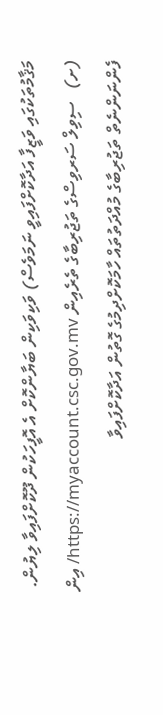މަޤާމުތަކުގައި ވަޒީފާ އަދާކޮށްފައިވީ ނަމަވެސް) ވަކިވަކިން ބަޔާންކޮށް އެ އޮފީހަކުން ދޫކޮށްފައިވާ ލިޔުން.
(ށ)   ސިވިލް ސަރވިސްގެ ތަޖުރިބާގެ ތެރެއިން https://myaccount.csc.gov.mv/ އިން ފެންނަންނެތް ތަޖުރިބާގެ މުއްދަތުތައް ހާމަކޮށްދިމުގެ ގޮތުން އަދާކޮށްފައިވާ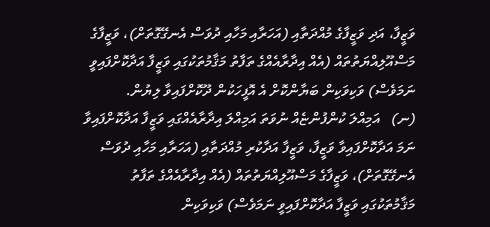ވަޒީފާ، އަދި ވަޒީފާގެ މުއްދަތާއި (އަހަރާއި މަހާއި ދުވަސް އެނގޭގޮތަށް)، ވަޒީފާގެ މަސްއޫލިއްޔަތުތައް (އެއް އިދާރާއެއްގެ ތަފާތު މަޤާމުތަކުގައި ވަޒީފާ އަދާކޮށްފައިވީ ނަމަވެސް) ވަކިވަކިން ބަޔާންކޮށް އެ އޮފީހަކުން ދޫކޮށްފައިވާ ލިޔުން.
(ނ)   އަމިއްލަ ކުންފުންޏެއް ނުވަތަ އަމިއްލަ އިދާރާއެއްގައި ވަޒީފާ އަދާކޮށްފައިވާ ނަމަ އަދާކޮށްފައިވާ ވަޒީފާ، ވަޒީފާ އަދާކުރި މުއްދަތާއި (އަހަރާއި މަހާއި ދުވަސް އެނގޭގޮތަށް)، ވަޒީފާގެ މަސްއޫލިއްޔަތުތައް (އެއް އިދާރާއެއްގެ ތަފާތު މަޤާމުތަކުގައި ވަޒީފާ އަދާކޮށްފައިވީ ނަމަވެސް) ވަކިވަކިން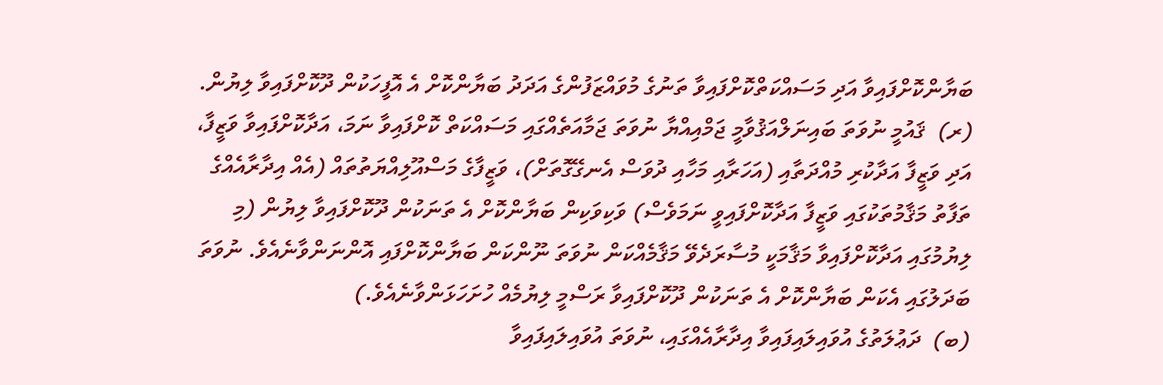ބަޔާންކޮށްފައިވާ އަދި މަސައްކަތްކޮށްފައިވާ ތަނުގެ މުވައްޒަފުންގެ އަދަދު ބަޔާންކޮށް އެ އޮފީހަކުން ދޫކޮށްފައިވާ ލިޔުން.
(ރ)  ޤައުމީ ނުވަތަ ބައިނަލްއަޤުވާމީ ޖަމްއިއްޔާ ނުވަތަ ޖަމާއަތެއްގައި މަސައްކަތް ކޮށްފައިވާ ނަމަ، އަދާކޮށްފައިވާ ވަޒީފާ، އަދި ވަޒީފާ އަދާކުރި މުއްދަތާއި (އަހަރާއި މަހާއި ދުވަސް އެނގޭގޮތަށް)، ވަޒީފާގެ މަސްއޫލިއްޔަތުތައް (އެއް އިދާރާއެއްގެ ތަފާތު މަޤާމުތަކުގައި ވަޒީފާ އަދާކޮށްފައިވީ ނަމަވެސް) ވަކިވަކިން ބަޔާންކޮށް އެ ތަނަކުން ދޫކޮށްފައިވާ ލިޔުން (މި ލިޔުމުގައި އަދާކޮށްފައިވާ މަޤާމަކީ މުސާރަދެވޭ މަޤާމެއްކަން ނުވަތަ ނޫންކަން ބަޔާންކޮށްފައި އޮންނަންވާނެއެވެ. ނުވަތަ ބަދަލުގައި އެކަން ބަޔާންކޮށް އެ ތަނަކުން ދޫކޮށްފައިވާ ރަސްމީ ލިޔުމެއް ހުށަހަޅަންވާނެއެވެ.)
(ބ)  ދަޢުލަތުގެ އުވައިލައިފައިވާ އިދާރާއެއްގައި، ނުވަތަ އުވައިލައިފައިވާ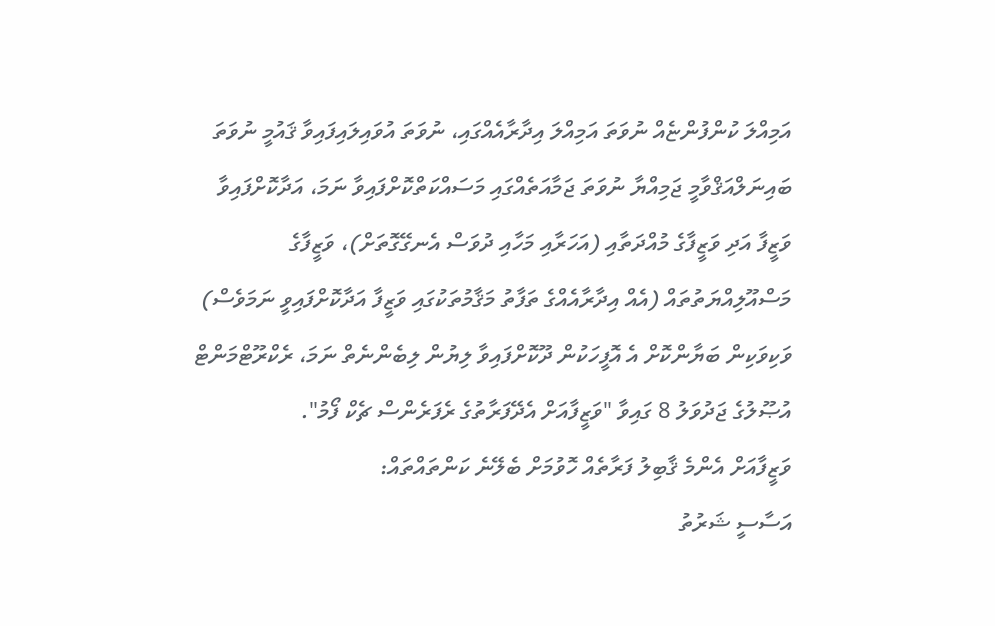އަމިއްލަ ކުންފުންޏެއް ނުވަތަ އަމިއްލަ އިދާރާއެއްގައި، ނުވަތަ އުވައިލައިފައިވާ ޤައުމީ ނުވަތަ ބައިނަލްއަޤްވާމީ ޖަމިއްޔާ ނުވަތަ ޖަމާއަތެއްގައި މަސައްކަތްކޮށްފައިވާ ނަމަ، އަދާކޮށްފައިވާ ވަޒީފާ އަދި ވަޒީފާގެ މުއްދަތާއި (އަހަރާއި މަހާއި ދުވަސް އެނގޭގޮތަށް)، ވަޒީފާގެ މަސްއޫލިއްޔަތުތައް (އެއް އިދާރާއެއްގެ ތަފާތު މަޤާމުތަކުގައި ވަޒީފާ އަދާކޮށްފައިވީ ނަމަވެސް) ވަކިވަކިން ބަޔާންކޮށް އެ އޮފީހަކުން ދޫކޮށްފައިވާ ލިޔުން ލިބެންނެތް ނަމަ، ރެކްރޫޓްމަންޓް އުޞޫލުގެ ޖަދުވަލު 8 ގައިވާ "ވަޒީފާއަށް އެދޭފަރާތުގެ ރެފަރެންސް ޗެކް ފޯމު".
ވަޒީފާއަށް އެންމެ ޤާބިލު ފަރާތެއް ހޮވުމަށް ބެލޭނެ ކަންތައްތައް:
އަސާސީ ޝަރުތު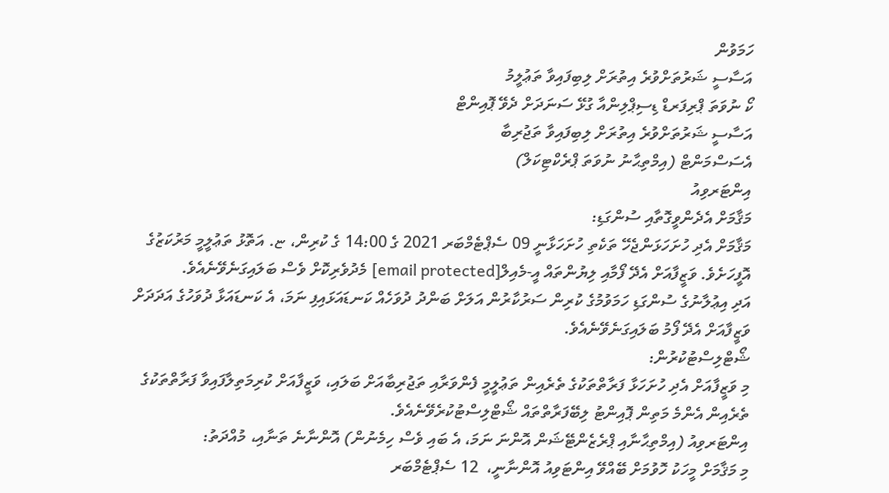ހަމަވުން
އަސާސީ ޝަރުތަށްވުރެ އިތުރަށް ލިބިފައިވާ ތަޢުލީމު
ކޯ ނުވަތަ ޕްރިފަރޑް ޑިސިޕްލިންއާ ގުޅޭ ސަނަދަށް ދެވޭ ޕޮއިންޓް
އަސާސީ ޝަރުތަށްވުރެ އިތުރަށް ލިބިފައިވާ ތަޖުރިބާ
އެސަސްމަންޓް (އިމްތިޙާނު ނުވަތަ ޕްރެކްޓިކަލް)
އިންޓަރވިއު
މަޤާމަށް އެދެންވީގޮތާއި ސުންގަޑި:
މަޤާމަށް އެދި ހުށަހަޅަންޖެހޭ ތަކެތި ހުށަހަޅާނީ 09 ސެޕްޓެމްބަރ 2021 ގެ 14:00 ގެ ކުރިން، ޏ. އަތޮޅު ތަޢުލީމީ މަރުކަޒުގެ އޮފީހަށެވެ. ވަޒީފާއަށް އެދޭ ފޯމާއި ލިޔުންތައް އީ-މެއިލް[email protected] މެދުވެރިކޮށް ވެސް ބަލައިގަނެވޭނެއެވެ.
އަދި އިޢުލާނުގެ ސުންގަޑި ހަމަވުމުގެ ކުރިން ސަރުކާރުން އަލަށް ބަންދު ދުވަހެއް ކަނޑައަޅައިފި ނަމަ، އެ ކަނޑައަޅާ ދުވަހުގެ އަދަދަށް ވަޒީފާއަށް އެދޭ ފޯމު ބަލައިގަނެވޭނެއެވެ.
ޝޯޓްލިސްޓުކުރުން:
މި ވަޒީފާއަށް އެދި ހުށަހަޅާ ފަރާތްތަކުގެ ތެރެއިން ތަޢުލީމީ ފެންވަރާއި ތަޖުރިބާއަށް ބަލައި، ވަޒީފާއަށް ކުރިމަތިލާފައިވާ ފަރާތްތަކުގެ ތެރެއިން އެންމެ މަތިން ޕޮއިންޓު ލިބޭފަރާތްތައް ޝޯޓްލިސްޓުކުރެވޭނެއެވެ.
އިންޓަރވިއު (އިމްތިޙާނާއި ޕްރެޒެންޓޭޝަން އޮންނަ ނަމަ، އެ ބައި ވެސް ހިމެނުން) އޮންނާނެ ތަނާއި، މުއްދަތު:
މި މަޤާމަށް މީހަކު ހޮވުމަށް ބޭއްވޭ އިންޓަވިއު އޮންނާނީ،  12 ސެޕްޓެމްބަރ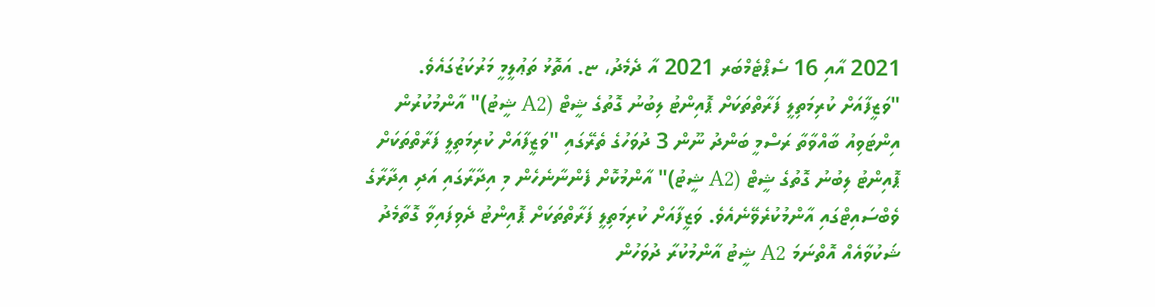2021 އާއި 16 ސެޕްޓެމްބަރ 2021 އާ ދެމެދު، ޏ. އަތޮޅު ތަޢުލީމީ މަރުކަޒުގައެވެ.
"ވަޒީފާއަށް ކުރިމަތިލީ ފަރާތްތަކަށް ޕޮއިންޓު ލިބުނު ގޮތުގެ ޝީޓް (A2 ޝީޓު)" އާންމުކުރުން
އިންޓަވިއު ބާއްވާތާ ރަސްމީ ބަންދު ނޫން 3 ދުވަހުގެ ތެރޭގައި "ވަޒީފާއަށް ކުރިމަތިލީ ފަރާތްތަކަށް ޕޮއިންޓު ލިބުނު ގޮތުގެ ޝީޓް (A2 ޝީޓު)" އާންމުކޮށް ފެންނާނެހެން މި އިދާރާގައި އަދި އިދާރާގެ ވެބްސައިޓްގައި އާންމުކުރެވޭނެއެވެ. ވަޒީފާއަށް ކުރިމަތިލީ ފަރާތްތަކަށް ޕޮއިންޓު ދެވިފައިވާ ގޮތާމެދު ޝަކުވާއެއް އޮތްނަމަ A2 ޝީޓު އާންމުކުރާ ދުވަހުން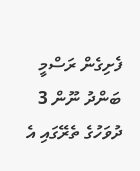ފެށިގެން ރަސްމީ ބަންދު ނޫން 3 ދުވަހުގެ ތެރޭގައި އެ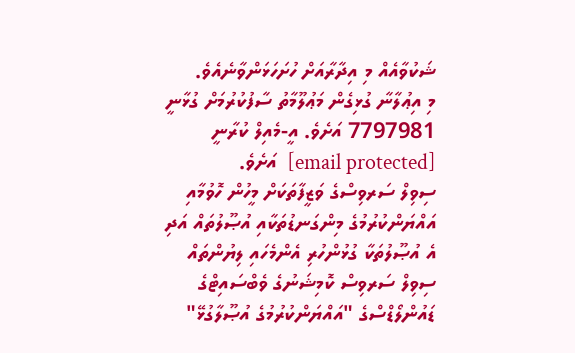ޝަކުވާއެއް މި އިދާރާއަށް ހުށަހަޅަންވާނެއެވެ.
މި އިޢުލާނާ ގުޅިގެން މަޢުލޫމާތު ސާފުކުރުމަށް ގުޅާނީ 7797981 އަށެވެ. އީ-މެއިލް ކުރާނީ [email protected]  އަށެވެ.
ސިވިލް ސަރވިސްގެ ވަޒީފާތަކަށް މީހުން ހޮވުމާއި އައްޔަންކުރުމުގެ މިންގަނޑުތަކާއި އުޞޫލުތައް އަދި އެ އުޞޫލުތަކާ ގުޅުންހުރި އެންމެހައި ލިޔުންތައް ސިވިލް ސަރވިސް ކޮމިޝަނުގެ ވެބްސައިޓްގެ ޑައުންލޯޑްސްގެ "އައްޔަންކުރުމުގެ އުޞޫލާގުޅޭ"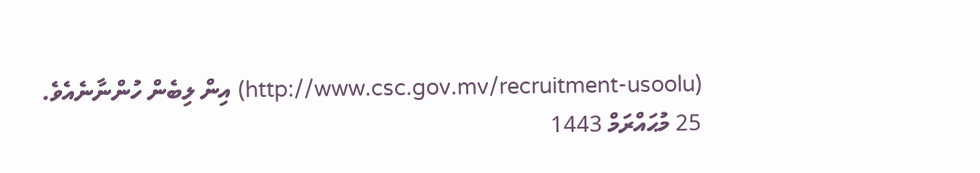(http://www.csc.gov.mv/recruitment-usoolu) އިން ލިބެން ހުންނާނެއެވެ.
25 މުޙައްރަމް 1443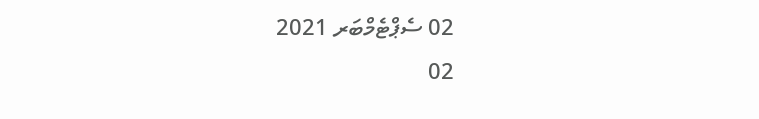02 ސެޕްޓެމްބަރ 2021
02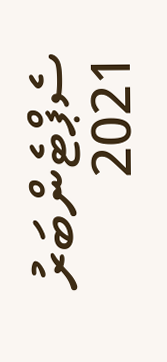ސެޕްޓެންބަރު 2021